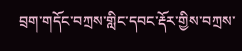བྲག་གདོང་བཀྲས་གླིང་དབང་རྡོར་གྱིས་བཀྲས་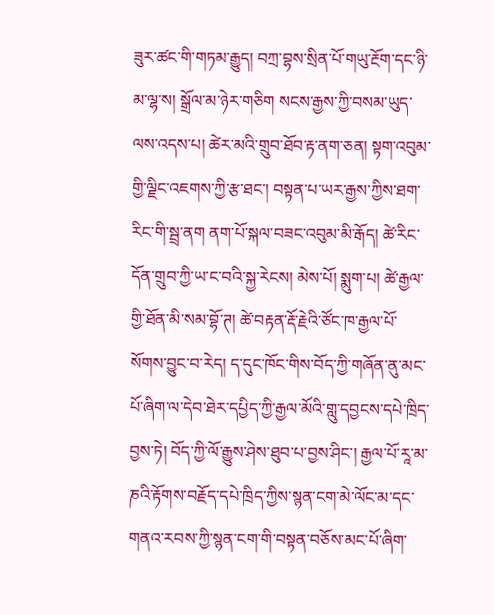ཟུར་ཚང་གི་གཏམ་རྒྱུད། བཀྲ་བྷས་སྲིན་པོ་གཡུ་རྔོག་དང་ཉི་མ་ལྷ་ས། སྒྲོལ་མ་ཉེར་གཅིག སངས་རྒྱས་ཀྱི་བསམ་ཡུད་ལས་འདས་པ། ཚེར་མའི་གྲུབ་ཐོབ་རྟ་ནག་ཅན། སྟག་འབུམ་གྱི་ལྗིང་འཇགས་ཀྱི་རྩ་ཐང་། བསྟན་པ་ཡར་རྒྱས་ཀྱིས་ཐག་རིང་གི་སྦྲ་ནག ནག་པོ་སྐལ་བཟང་འབུམ་མི་རྒོད། ཚེ་རིང་དོན་གྲུབ་ཀྱི་ཡ་ང་བའི་སྐྱ་རེངས། མེས་པོ། སྨུག་པ། ཚེ་རྒྱལ་གྱི་ཐོན་མི་སམ་བྷོ་ཊ། ཚེ་བརྟན་རྡོ་རྗེའི་ཙོང་ཁ་རྒྱལ་པོ་སོགས་བྱུང་བ་རེད། ད་དུང་ཁོང་གིས་བོད་ཀྱི་གཞོན་ནུ་མང་པོ་ཞིག་ལ་དེབ་ཐེར་དཔྱིད་ཀྱི་རྒྱལ་མོའི་གླུ་དབྱངས་དཔེ་ཁྲིད་བྱས་ཏེ། བོད་ཀྱི་ལོ་རྒྱུས་ཤེས་ཐུབ་པ་བྱས་ཤིང་། རྒྱལ་པོ་རཱ་མ་ཎའི་རྟོགས་བརྗོད་དཔེ་ཁྲིད་ཀྱིས་སྙན་ངག་མེ་ལོང་མ་དང་གནའ་རབས་ཀྱི་སྙན་ངག་གི་བསྟན་བཅོས་མང་པོ་ཞིག་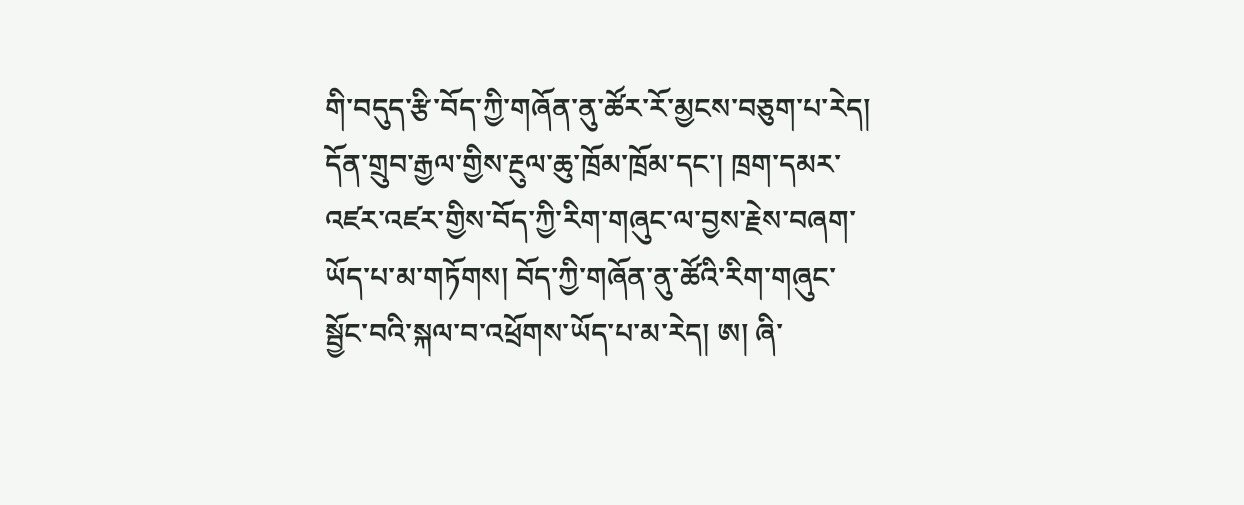གི་བདུད་རྩི་བོད་ཀྱི་གཞོན་ནུ་ཚོར་རོ་མྱངས་བཅུག་པ་རེད། དོན་གྲུབ་རྒྱལ་གྱིས་རྔུལ་ཆུ་ཁྲོམ་ཁྲོམ་དང་། ཁྲག་དམར་འཛར་འཛར་གྱིས་བོད་ཀྱི་རིག་གཞུང་ལ་བྱས་རྗེས་བཞག་ཡོད་པ་མ་གཏོགས། བོད་ཀྱི་གཞོན་ནུ་ཚོའི་རིག་གཞུང་སྦྱོང་བའི་སྐལ་བ་འཕྲོགས་ཡོད་པ་མ་རེད། ཨ། ཞི་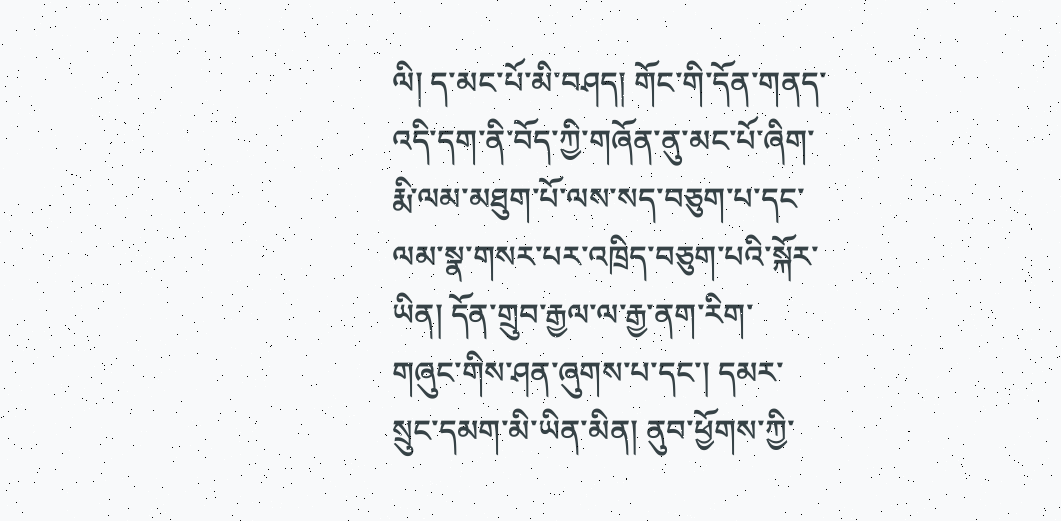ལི། ད་མང་པོ་མི་བཤད། གོང་གི་དོན་གནད་འདི་དག་ནི་བོད་ཀྱི་གཞོན་ནུ་མང་པོ་ཞིག་རྨི་ལམ་མཐུག་པོ་ལས་སད་བཅུག་པ་དང་ལམ་སྣ་གསར་པར་འཁྲིད་བཅུག་པའི་སྐོར་ཡིན། དོན་གྲུབ་རྒྱལ་ལ་རྒྱ་ནག་རིག་གཞུང་གིས་ཤན་ཞུགས་པ་དང་། དམར་སྲུང་དམག་མི་ཡིན་མིན། ནུབ་ཕྱོགས་ཀྱི་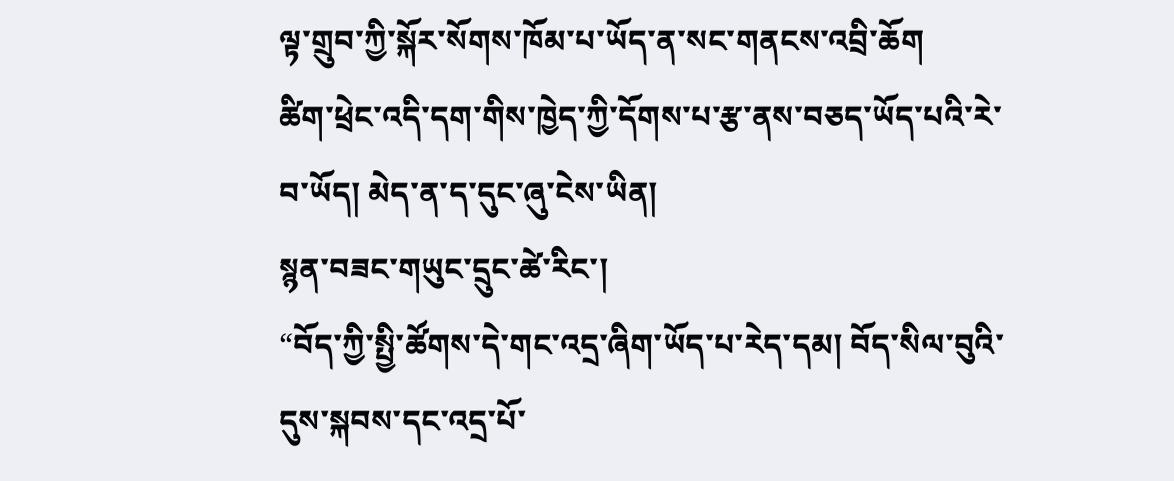ལྟ་གྲུབ་ཀྱི་སྐོར་སོགས་ཁོམ་པ་ཡོད་ན་སང་གནངས་འབྲི་ཆོག
ཚིག་ཕྲེང་འདི་དག་གིས་ཁྱེད་ཀྱི་དོགས་པ་རྩ་ནས་བཅད་ཡོད་པའི་རེ་བ་ཡོད། མེད་ན་ད་དུང་ཞུ་ངེས་ཡིན།
སྙན་བཟང་གཡུང་དྲུང་ཚེ་རིང་།
“བོད་ཀྱི་སྤྱི་ཚོགས་དེ་གང་འདྲ་ཞིག་ཡོད་པ་རེད་དམ། བོད་སིལ་བུའི་དུས་སྐབས་དང་འདྲ་པོ་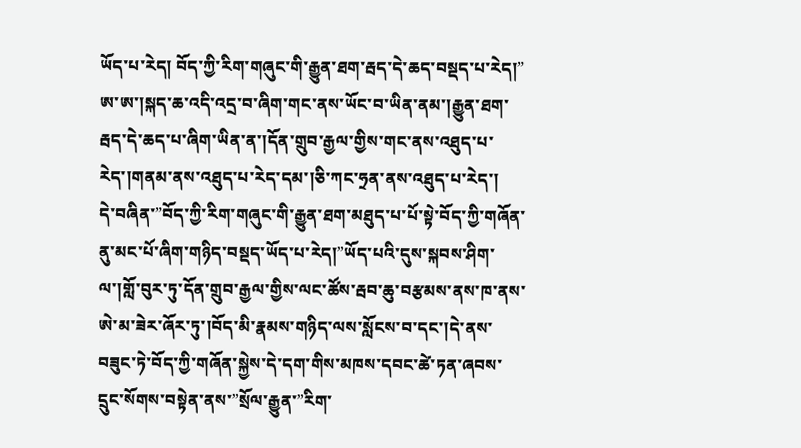ཡོད་པ་རེད། བོད་ཀྱི་རིག་གཞུང་གི་རྒྱུན་ཐག་རྦད་དེ་ཆད་བསྡད་པ་རེད།”
ཨ་ཨ་།སྐད་ཆ་འདི་འདྲ་བ་ཞིག་གང་ནས་ཡོང་བ་ཡིན་ནམ་།རྒྱུན་ཐག་རྦད་དེ་ཆད་པ་ཞིག་ཡིན་ན་།དོན་གྲུབ་རྒྱལ་གྱིས་གང་ནས་འཐུད་པ་རེད་།གནམ་ནས་འཐུད་པ་རེད་དམ་།ཅི་ཀང་ཧྲན་ནས་འཐུད་པ་རེད་།
དེ་བཞིན་”བོད་ཀྱི་རིག་གཞུང་གི་རྒྱུན་ཐག་མཐུད་པ་པོ་སྟེ་བོད་ཀྱི་གཞོན་ནུ་མང་པོ་ཞིག་གཉིད་བསྡད་ཡོད་པ་རེད།”ཡོད་པའི་དུས་སྐབས་ཤིག་ལ་།གློ་བུར་ཏུ་དོན་གྲུབ་རྒྱལ་གྱིས་ལང་ཚོས་རྦབ་ཆུ་བརྩམས་ནས་ཁ་ནས་ཨེ་མ་ཟེར་ཞོར་ཏུ་།བོད་མི་རྣམས་གཉིད་ལས་སློངས་བ་དང་།དེ་ནས་བཟུང་ཏེ་བོད་ཀྱི་གཞོན་སྐྱེས་དེ་དག་གིས་མཁས་དབང་ཚེ་ཏན་ཞབས་དྲུང་སོགས་བསྟེན་ནས་”སྲོལ་རྒྱུན་”རིག་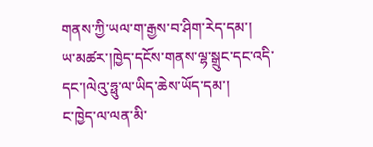གནས་ཀྱི་ཡལ་ག་རྒྱས་བ་ཤིག་རེད་དམ་།
ཡ་མཚར་།ཁྱེད་དངོས་གནས་ལྷ་སྒྲུང་དང་འདི་དང་།ལེའུ་ཧྥུ་ལ་ཡིད་ཆེས་ཡོད་དམ་།
ང་ཁྱེད་ལ་ལན་མི་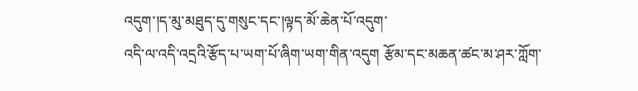འདུག་།ད་མུ་མཐུད་དུ་གསུང་དང་།ལྟད་མོ་ཆེན་པོ་འདུག་
འདི་ལ་འདི་འདྲའི་རྩོད་པ་ཡག་པོ་ཞིག་ཡག་གིན་འདུག རྩོམ་དང་མཆན་ཚང་མ་ཤར་ཀློག་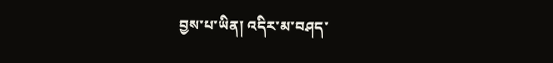བྱས་པ་ཡིན། འདིར་མ་བཤད་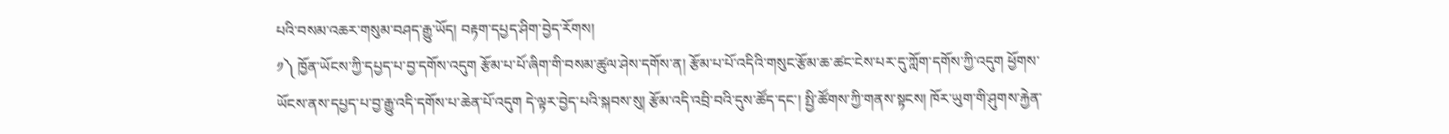པའི་བསམ་འཆར་གསུམ་བཤད་རྒྱུ་ཡོད། བརྟག་དཔྱད་ཤིག་བྱེད་རོགས།
༡༽ ཁྱོན་ཡོངས་ཀྱི་དཔྱད་པ་བྱ་དགོས་འདུག རྩོམ་པ་པོ་ཞིག་གི་བསམ་ཚུལ་ཤེས་དགོས་ན། རྩོམ་པ་པོ་འདིའི་གསུང་རྩོམ་ཆ་ཚང་ངེས་པར་དུ་ཀློག་དགོས་ཀྱི་འདུག ཕྱོགས་ཡོངས་ནས་དཔྱད་པ་བྱ་རྒྱུ་འདི་དགོས་པ་ཆེན་པོ་འདུག དེ་ལྟར་བྱེད་པའི་སྐབས་སུ། རྩོམ་འདི་འབྲི་བའི་དུས་ཚོད་དང་། སྤྱི་ཚོགས་ཀྱི་གནས་སྟངས། ཁོར་ཡུག་གི་ཤུགས་རྐྱེན་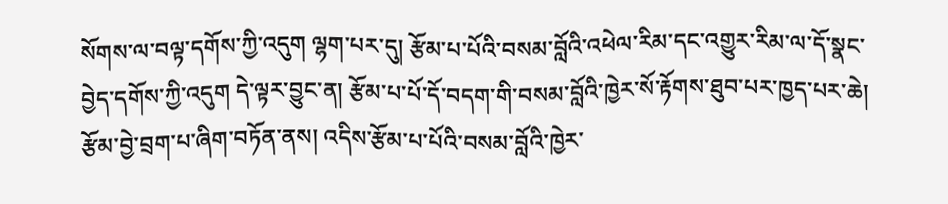སོགས་ལ་བལྟ་དགོས་ཀྱི་འདུག ལྷག་པར་དུ། རྩོམ་པ་པོའི་བསམ་བློའི་འཕེལ་རིམ་དང་འགྱུར་རིམ་ལ་དོ་སྣང་བྱེད་དགོས་ཀྱི་འདུག དེ་ལྟར་བྱུང་ན། རྩོམ་པ་པོ་དོ་བདག་གི་བསམ་བློའི་ཁྱེར་སོ་རྟོགས་ཐུབ་པར་ཁྱད་པར་ཆེ། རྩོམ་བྱེ་བྲག་པ་ཞིག་བཏོན་ནས། འདིས་རྩོམ་པ་པོའི་བསམ་བློའི་ཁྱེར་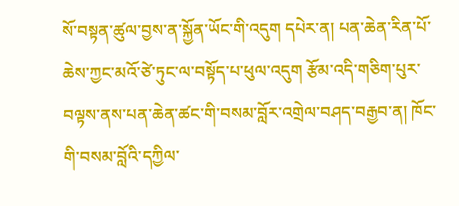སོ་བསྟན་ཚུལ་བྱས་ན་སྐྱོན་ཡོང་གི་འདུག དཔེར་ན། པན་ཆེན་རིན་པོ་ཆེས་ཀྱང་མའོ་ཙེ་ཏུང་ལ་བསྟོད་པ་ཕུལ་འདུག རྩོམ་འདི་གཅིག་པུར་བལྟས་ནས་པན་ཆེན་ཚང་གི་བསམ་བློར་འགྲེལ་བཤད་བརྒྱབ་ན། ཁོང་གི་བསམ་བློའི་དཀྱིལ་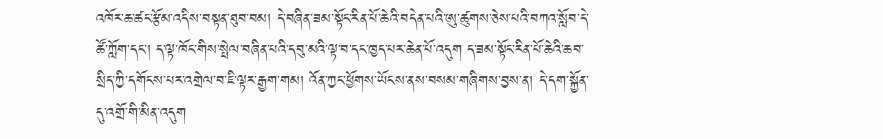འཁོར་ཆ་ཚང་རྩོམ་འདིས་བསྟན་ཐུབ་བམ། དེ་བཞིན་ཟམ་སྟོང་རིན་པོ་ཆེའི་བདེན་པའི་ཨུ་ཚུགས་ཅེས་པའི་བཀའ་སློབ་དེ་ཚོ་ཀློག་དང་། ད་ལྟ་ཁོང་གིས་སྤེལ་བཞིན་པའི་དབུ་མའི་ལྟ་བ་དང་ཁྱད་པར་ཆེན་པོ་འདུག ད་ཟམ་སྟོང་རིན་པོ་ཆེའི་ཆབ་སྲིད་ཀྱི་དགོངས་པར་འགྲེལ་བ་ཇི་ལྟར་རྒྱག་གམ། འོན་ཀྱང་ཕྱོགས་ཡོངས་ནས་བསམ་གཞིགས་བྱས་ན། དེ་དག་སྐྱོན་དུ་འགྲོ་གི་མིན་འདུག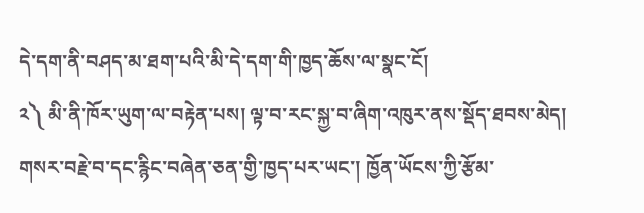དེ་དག་ནི་བཤད་མ་ཐག་པའི་མི་དེ་དག་གི་ཁྱད་ཆོས་ལ་སྣང་ངོ།
༢༽ མི་ནི་ཁོར་ཡུག་ལ་བརྟེན་པས། ལྟ་བ་རང་སྐྱ་བ་ཞིག་འཁུར་ནས་སྡོད་ཐབས་མེད། གསར་བརྗེ་བ་དང་རྙིང་བཞེན་ཅན་གྱི་ཁྱད་པར་ཡང་། ཁྱོན་ཡོངས་ཀྱི་རྩོམ་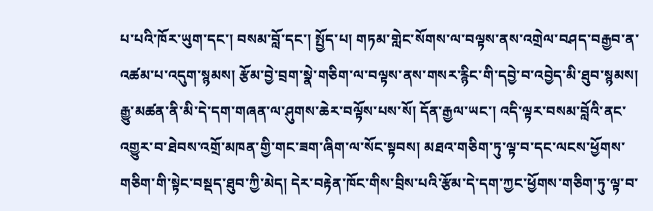པ་པའི་ཁོར་ཡུག་དང་། བསམ་བློ་དང་། སྤྱོད་པ། གཏམ་གླེང་སོགས་ལ་བལྟས་ནས་འགྲེལ་བཤད་བརྒྱབ་ན་འཚམ་པ་འདུག་སྙམས། རྩོམ་བྱེ་བྲག་སྣེ་གཅིག་ལ་བལྟས་ནས་གསར་རྙིང་གི་དབྱེ་བ་འབྱེད་མི་ཐུབ་སྙམས། རྒྱུ་མཚན་ནི་མི་དེ་དག་གཞན་ལ་ཤུགས་ཆེར་བལྟོས་པས་སོ། དོན་རྒྱལ་ཡང་། འདི་ལྟར་བསམ་བློའི་ནང་འགྱུར་བ་ཐེབས་འགྲོ་མཁན་གྱི་གང་ཟག་ཞིག་ལ་སོང་སྟབས། མཐའ་གཅིག་ཏུ་ལྟ་བ་དང་ལངས་ཕྱོགས་གཅིག་གི་སྟེང་བསྡད་ཐུབ་ཀྱི་མེད། དེར་བརྟེན་ཁོང་གིས་བྲིས་པའི་རྩོམ་དེ་དག་ཀྱང་ཕྱོགས་གཅིག་ཏུ་ལྟ་བ་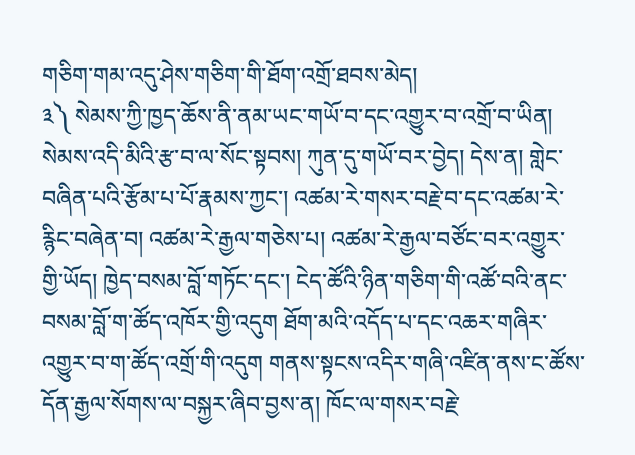གཅིག་གམ་འདུ་ཤེས་གཅིག་གི་ཐོག་འགྲོ་ཐབས་མེད།
༣༽ སེམས་ཀྱི་ཁྱད་ཆོས་ནི་ནམ་ཡང་གཡོ་བ་དང་འགྱུར་བ་འགྲོ་བ་ཡིན། སེམས་འདི་མིའི་རྩ་བ་ལ་སོང་སྟབས། ཀུན་དུ་གཡོ་བར་བྱེད། དེས་ན། གླེང་བཞིན་པའི་རྩོམ་པ་པོ་རྣམས་ཀྱང་། འཚམ་རེ་གསར་བརྗེ་བ་དང་འཚམ་རེ་རྙིང་བཞེན་བ། འཚམ་རེ་རྒྱལ་གཅེས་པ། འཚམ་རེ་རྒྱལ་བཙོང་བར་འགྱུར་གྱི་ཡོད། ཁྱེད་བསམ་བློ་གཏོང་དང་། ངེད་ཚོའི་ཉིན་གཅིག་གི་འཚོ་བའི་ནང་བསམ་བློ་ག་ཚོད་འཁོར་གྱི་འདུག ཐོག་མའི་འདོད་པ་དང་འཆར་གཞིར་འགྱུར་བ་ག་ཚོད་འགྲོ་གི་འདུག གནས་སྟངས་འདིར་གཞི་འཛིན་ནས་ང་ཚོས་དོན་རྒྱལ་སོགས་ལ་བསྐྱར་ཞིབ་བྱས་ན། ཁོང་ལ་གསར་བརྗེ་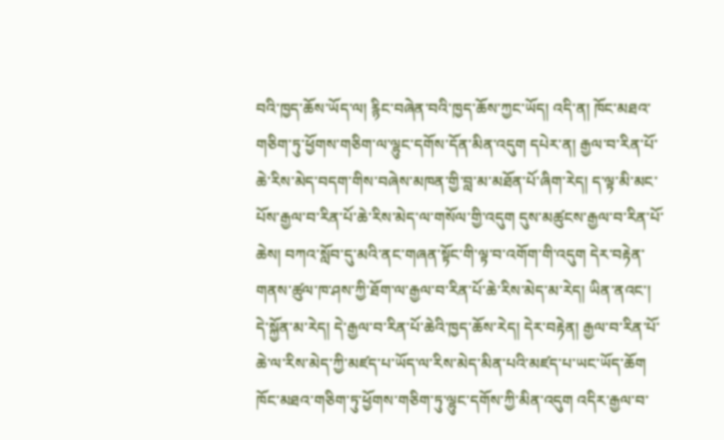བའི་ཁྱད་ཆོས་ཡོད་ལ། རྙིང་བཞེན་བའི་ཁྱད་ཆོས་ཀྱང་ཡོད། འདི་ན། ཁོང་མཐའ་གཅིག་ཏུ་ཕྱོགས་གཅིག་ལ་ལྷུང་དགོས་དོན་མིན་འདུག དཔེར་ན། རྒྱལ་བ་རིན་པོ་ཆེ་རིས་མེད་བདག་གིས་བཞེས་མཁན་གྱི་བླ་མ་མཐོན་པོ་ཞིག་རེད། ད་ལྟ་མི་མང་པོས་རྒྱལ་བ་རིན་པོ་ཆེ་རིས་མེད་ལ་གསོལ་གྱི་འདུག དུས་མཚུངས་རྒྱལ་བ་རིན་པོ་ཆེས། བཀའ་སློབ་དུ་མའི་ནང་གཞན་སྟོང་གི་ལྟ་བ་འགོག་གི་འདུག དེར་བརྟེན་གནས་ཚུལ་ཁ་ཤས་ཀྱི་ཐོག་ལ་རྒྱལ་བ་རིན་པོ་ཆེ་རིས་མེད་མ་རེད། ཡིན་ནའང་། དེ་སྐྱོན་མ་རེད། དེ་རྒྱལ་བ་རིན་པོ་ཆེའི་ཁྱད་ཆོས་རེད། དེར་བརྟེན། རྒྱལ་བ་རིན་པོ་ཆེ་ལ་རིས་མེད་ཀྱི་མཛད་པ་ཡོད་ལ་རིས་མེད་མིན་པའི་མཛད་པ་ཡང་ཡོད་ཆོག ཁོང་མཐའ་གཅིག་ཏུ་ཕྱོགས་གཅིག་ཏུ་ལྷུང་དགོས་ཀྱི་མིན་འདུག འདིར་རྒྱལ་བ་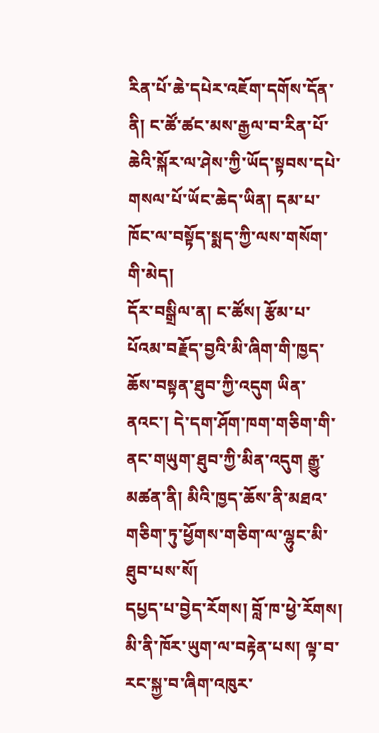རིན་པོ་ཆེ་དཔེར་འཇོག་དགོས་དོན་ནི། ང་ཚོ་ཚང་མས་རྒྱལ་བ་རིན་པོ་ཆེའི་སྐོར་ལ་ཤེས་ཀྱི་ཡོད་སྟབས་དཔེ་གསལ་པོ་ཡོང་ཆེད་ཡིན། དམ་པ་ཁོང་ལ་བསྟོད་སྨད་ཀྱི་ལས་གསོག་གི་མེད།
དོར་བསྒྲིལ་ན། ང་ཚོས། རྩོམ་པ་པོའམ་བརྗོད་བྱའི་མི་ཞིག་གི་ཁྱད་ཆོས་བསྟན་ཐུབ་ཀྱི་འདུག ཡིན་ནའང་། དེ་དག་ཤོག་ཁག་གཅིག་གི་ནང་གཡུག་ཐུབ་ཀྱི་མིན་འདུག རྒྱུ་མཚན་ནི། མིའི་ཁྱད་ཆོས་ནི་མཐའ་གཅིག་ཏུ་ཕྱོགས་གཅིག་ལ་ལྷུང་མི་ཐུབ་པས་སོ།
དཔྱད་པ་བྱེད་རོགས། བློ་ཁ་ཕྱེ་རོགས།
མི་ནི་ཁོར་ཡུག་ལ་བརྟེན་པས། ལྟ་བ་རང་སྐྱ་བ་ཞིག་འཁུར་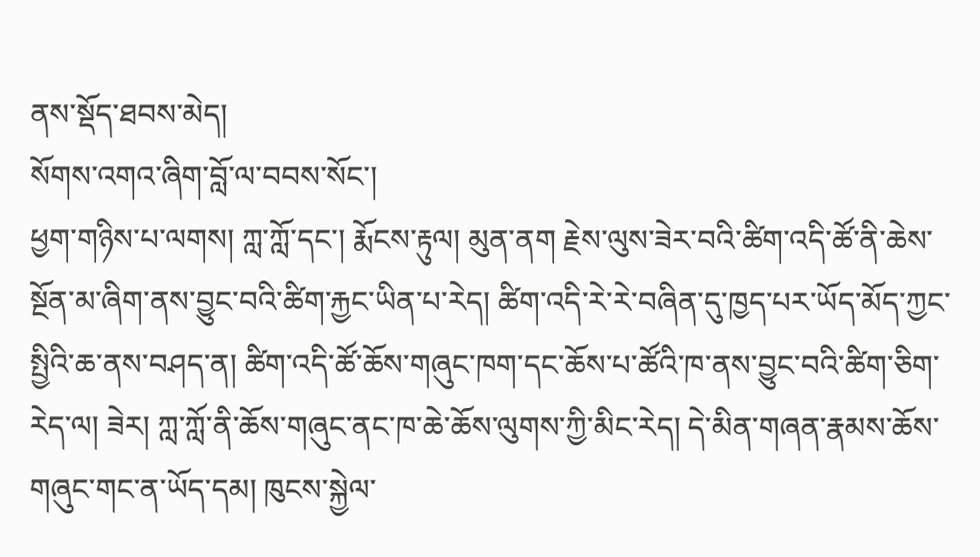ནས་སྡོད་ཐབས་མེད།
སོགས་འགའ་ཞིག་བློ་ལ་བབས་སོང་།
ཕྱག་གཉིས་པ་ལགས། ཀླ་ཀློ་དང་། རྨོངས་རྟུལ། མུན་ནག རྗེས་ལུས་ཟེར་བའི་ཚིག་འདི་ཚོ་ནི་ཆེས་སྔོན་མ་ཞིག་ནས་བྱུང་བའི་ཚིག་རྐྱང་ཡིན་པ་རེད། ཚིག་འདི་རེ་རེ་བཞིན་དུ་ཁྱད་པར་ཡོད་མོད་ཀྱང་སྤྱིའི་ཆ་ནས་བཤད་ན། ཚིག་འདི་ཚོ་ཆོས་གཞུང་ཁག་དང་ཆོས་པ་ཚོའི་ཁ་ནས་བྱུང་བའི་ཚིག་ཅིག་རེད་ལ། ཟེར། ཀླ་ཀློ་ནི་ཆོས་གཞུང་ནང་ཁ་ཆེ་ཆོས་ལུགས་ཀྱི་མིང་རེད། དེ་མིན་གཞན་རྣམས་ཆོས་གཞུང་གང་ན་ཡོད་དམ། ཁུངས་སྐྱེལ་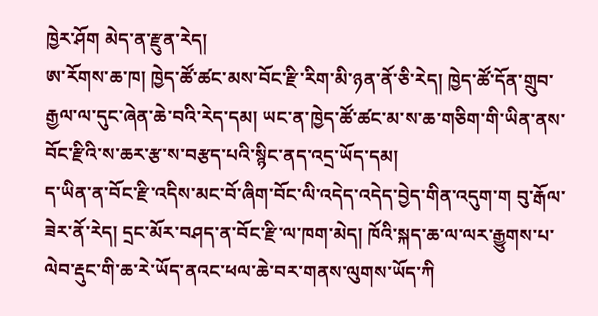ཁྱེར་ཤོག མེད་ན་རྫུན་རེད།
ཨ་རོགས་ཆ་ཁ། ཁྱེད་ཚོ་ཚང་མས་བོང་རྫི་རིག་མི་ཉན་ནོ་ཅི་རེད། ཁྱེད་ཚོ་དོན་གྲུབ་རྒྱལ་ལ་དུང་ཞེན་ཆེ་བའི་རེད་དམ། ཡང་ན་ཁྱེད་ཚོ་ཚང་མ་ས་ཆ་གཅིག་གི་ཡིན་ནས་བོང་རྫིའི་ས་ཆར་རྩ་ས་བརྩད་པའི་སྙིང་ནད་འདྲ་ཡོད་དམ།
ད་ཡིན་ན་བོང་རྫི་འདིས་མང་བོ་ཞིག་བོང་ལི་འདེད་འདེད་བྱེད་གིན་འདུག་ག བུ་རྒོལ་ཟེར་ནོ་རེད། དྲང་མོར་བཤད་ན་བོང་རྫི་ལ་ཁག་མེད། ཁོའི་སྐད་ཆ་ལ་ལར་རྒྱུགས་པ་ལེབ་རྡུང་གི་ཆ་རེ་ཡོད་ནའང་ཕལ་ཆེ་བར་གནས་ལུགས་ཡོད་ཀི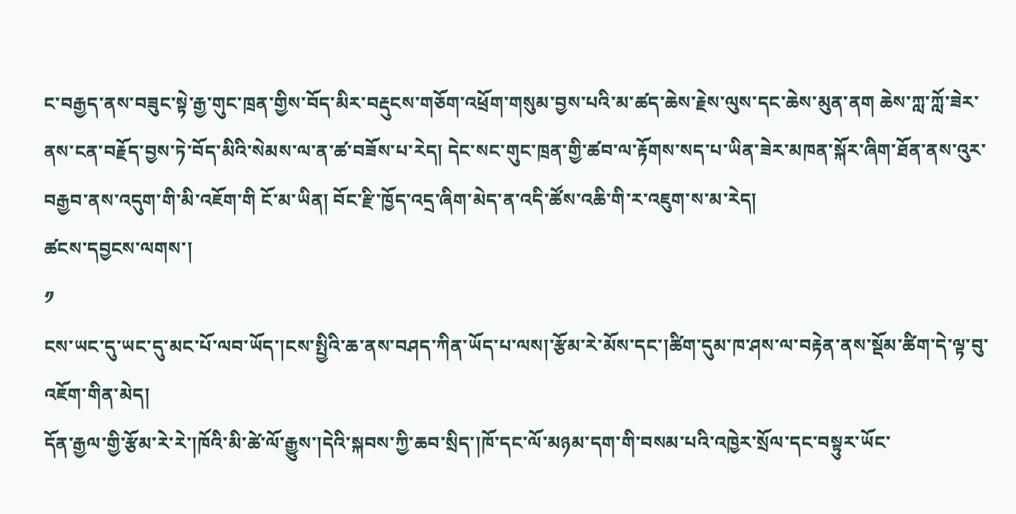ང་བརྒྱད་ནས་བཟུང་སྟེ་རྒྱ་གུང་ཁྲན་གྱིས་བོད་མིར་བརྡུངས་གཅོག་འཕྲོག་གསུམ་བྱས་པའི་མ་ཚད་ཆེས་རྗེས་ལུས་དང་ཆེས་མུན་ནག ཆེས་ཀླ་ཀློ་ཟེར་ནས་ངན་བརྗོད་བྱས་ཏེ་བོད་མིའི་སེམས་ལ་ན་ཚ་བཟོས་པ་རེད། དེང་སང་གུང་ཁྲན་གྱི་ཚབ་ལ་རྟོགས་སད་པ་ཡིན་ཟེར་མཁན་སྐོར་ཞིག་ཐོན་ནས་འུར་བརྒྱབ་ནས་འདུག་གི་མི་འཇོག་གི ངོ་མ་ཡིན། བོང་རྫི་ཁྱོད་འདྲ་ཞིག་མེད་ན་འདི་ཚོས་འཆི་གི་ར་འཇུག་ས་མ་རེད།
ཚངས་དབྱངས་ལགས་།
༡
ངས་ཡང་དུ་ཡང་དུ་མང་པོ་ལབ་ཡོད་།ངས་སྤྱིའི་ཆ་ནས་བཤད་ཀིན་ཡོད་པ་ལས།་རྩོམ་རེ་མོས་དང་།ཚིག་དུམ་ཁ་ཤས་ལ་བརྟེན་ནས་སྡོམ་ཚིག་དེ་ལྟ་བུ་འཇོག་གིན་མེད།
དོན་རྒྱལ་གྱི་རྩོམ་རེ་རེ་།ཁོའི་མི་ཚེ་ལོ་རྒྱུས་།དེའི་སྐབས་ཀྱི་ཆབ་སྲིད་།ཁོ་དང་ལོ་མཉམ་དག་གི་བསམ་པའི་འཁྱེར་སྲོལ་དང་བསྟུར་ཡོང་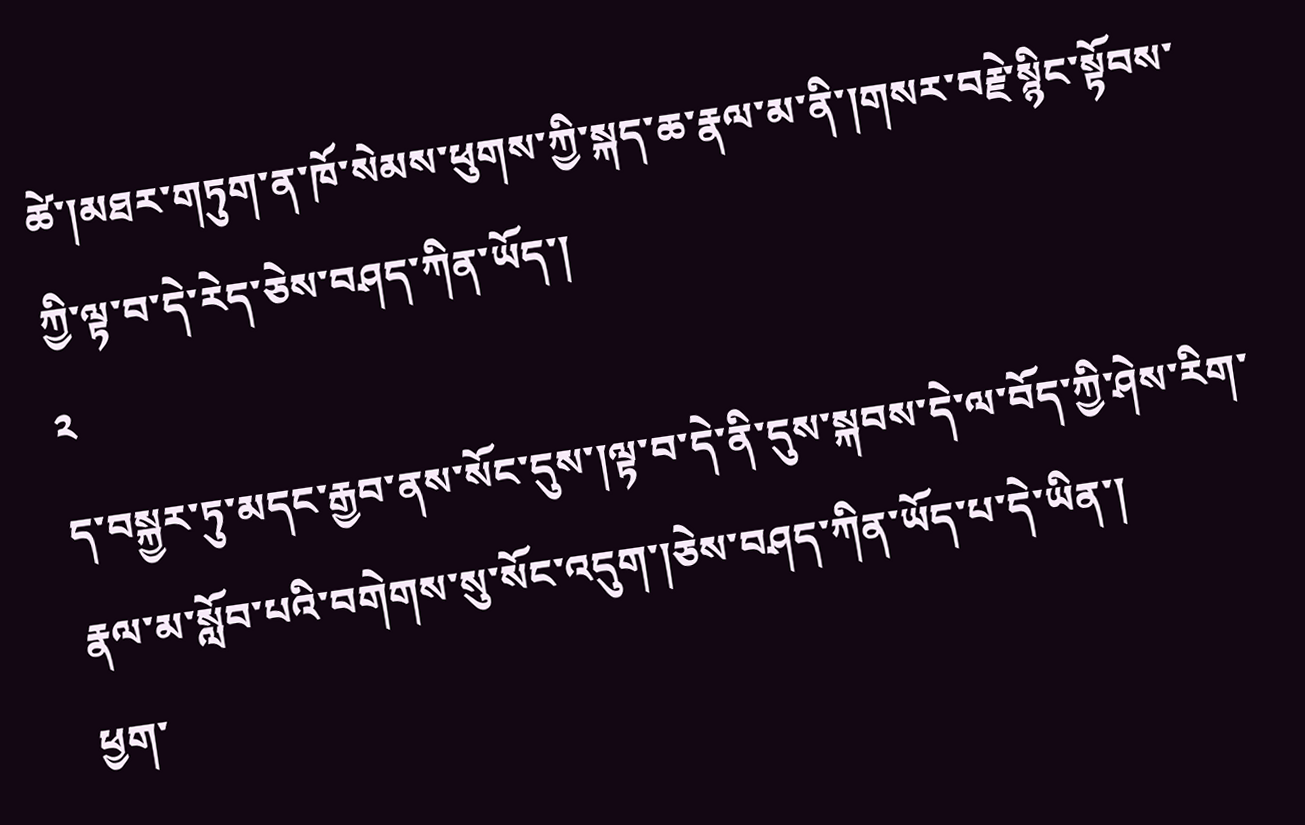ཚེ་།མཐར་གཏུག་ན་ཁོ་སེམས་ཕུགས་ཀྱི་སྐད་ཆ་རྣལ་མ་ནི་།གསར་བརྗེ་སྙིང་སྟོབས་ཀྱི་ལྟ་བ་དེ་རེད་ཅེས་བཤད་ཀིན་ཡོད་།
༢
ད་བསྐྱར་ཏུ་མདང་རྒྱབ་ནས་སོང་དུས་།ལྟ་བ་དེ་ནི་དུས་སྐབས་དེ་ལ་བོད་ཀྱི་ཤེས་རིག་རྣལ་མ་སློབ་པའི་བགེགས་སུ་སོང་འདུག་།ཅེས་བཤད་ཀིན་ཡོད་པ་དེ་ཡིན་།
ཕྱག་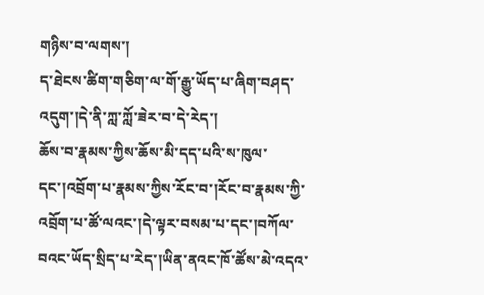གཉིས་བ་ལགས་།
ད་ཐེངས་ཚིག་གཅིག་ལ་གོ་རྒྱུ་ཡོད་པ་ཞིག་བཤད་འདུག་།དེ་ནི་ཀླ་ཀློ་ཟེར་བ་དེ་རེད་།
ཆོས་བ་རྣམས་ཀྱིས་ཆོས་མི་དད་པའི་ས་ཁུལ་དང་།འབྲོག་པ་རྣམས་ཀྱིས་རོང་བ་།རོང་བ་རྣམས་ཀྱི་འབྲོག་པ་ཚོ་ལའང་།དེ་ལྟར་བསམ་པ་དང་།བཀོལ་བའང་ཡོད་སྲིད་པ་རེད་།ཡིན་ནའང་ཁོ་ཚོས་མེ་འདའ་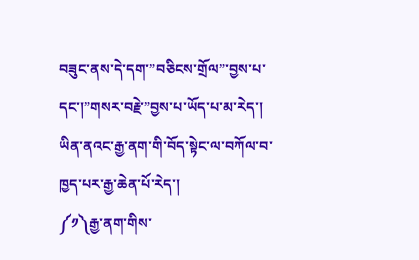བཟུང་ནས་དེ་དག་”བཅིངས་གྲོལ”་བྱས་པ་དང་།”གསར་བརྗེ་”བྱས་པ་ཡོད་པ་མ་རེད་།
ཡིན་ནའང་རྒྱ་ནག་གི་བོད་སྟེང་ལ་བཀོལ་བ་ཁྱད་པར་རྒྱ་ཆེན་པོ་རེད་།
༼༡༽རྒྱ་ནག་གིས་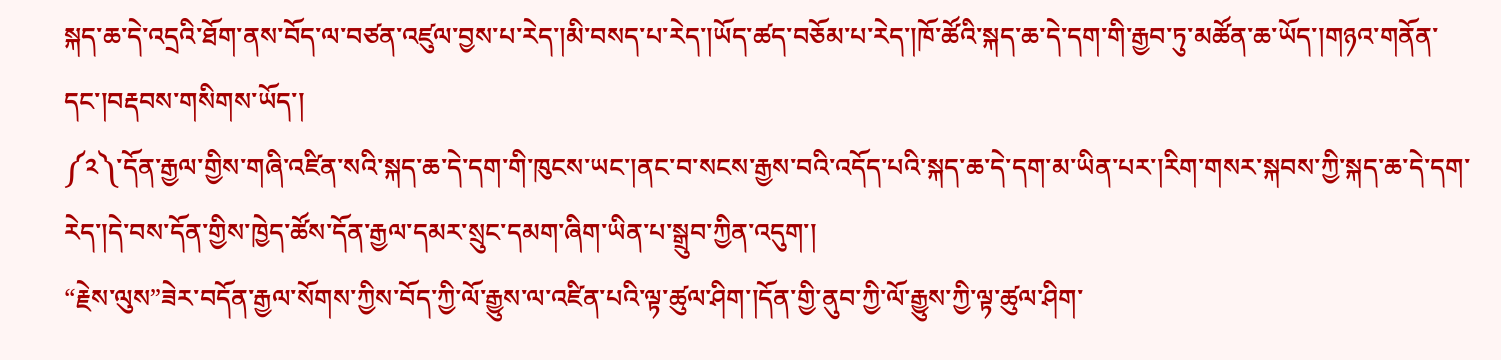སྐད་ཆ་དེ་འདྲའི་ཐོག་ནས་བོད་ལ་བཙན་འཛུལ་བྱས་པ་རེད་།མི་བསད་པ་རེད་།ཡོད་ཚད་བཅོམ་པ་རེད་།ཁོ་ཚོའི་སྐད་ཆ་དེ་དག་གི་རྒྱབ་ཏུ་མཚོན་ཆ་ཡོད་།གཉའ་གནོན་དང་།བརྡབས་གསིགས་ཡོད་།
༼༢༽་དོན་རྒྱལ་གྱིས་གཞི་འཛིན་སའི་སྐད་ཆ་དེ་དག་གི་ཁུངས་ཡང་།ནང་བ་སངས་རྒྱས་བའི་འདོད་པའི་སྐད་ཆ་དེ་དག་མ་ཡིན་པར་།རིག་གསར་སྐབས་ཀྱི་སྐད་ཆ་དེ་དག་རེད་།དེ་བས་དོན་གྱིས་ཁྱེད་ཚོས་དོན་རྒྱལ་དམར་སྲུང་དམག་ཞིག་ཡིན་པ་སྒྲུབ་ཀྱིན་འདུག་།
“རྗེས་ལུས”ཟེར་བདོན་རྒྱལ་སོགས་ཀྱིས་བོད་ཀྱི་ལོ་རྒྱུས་ལ་འཛིན་པའི་ལྟ་ཚུལ་ཤིག་།དོན་གྱི་ནུབ་ཀྱི་ལོ་རྒྱུས་ཀྱི་ལྟ་ཚུལ་ཤིག་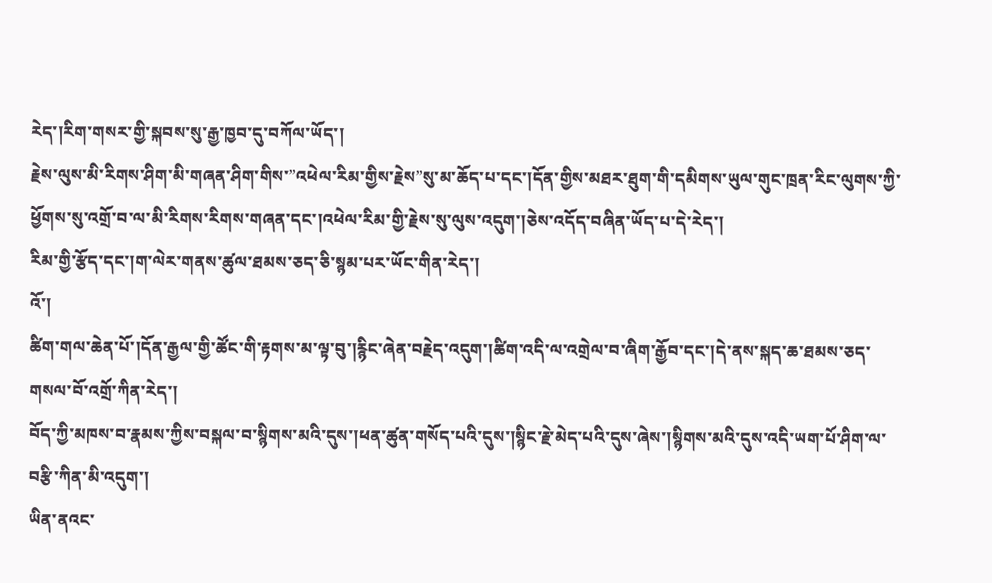རེད་།རིག་གསར་གྱི་སྐབས་སུ་རྒྱ་ཁྱབ་དུ་བཀོལ་ཡོད་།
རྗེས་ལུས་མི་རིགས་ཤིག་མི་གཞན་ཤིག་གིས་”འཕེལ་རིམ་གྱིས་རྗེས”སུ་མ་ཆོད་པ་དང་།དོན་གྱིས་མཐར་ཐུག་གི་དམིགས་ཡུལ་གུང་ཁྲན་རིང་ལུགས་ཀྱི་ཕྱོགས་སུ་འགྲོ་བ་ལ་མི་རིགས་རིགས་གཞན་དང་།འཕེལ་རིམ་གྱི་རྗེས་སུ་ལུས་འདུག་།ཅེས་འདོད་བཞིན་ཡོད་པ་དེ་རེད་།
རིམ་གྱི་རྩོད་དང་།ག་ལེར་གནས་ཚུལ་ཐམས་ཅད་ཅི་སྙམ་པར་ཡོང་གིན་རེད་།
འོ་།
ཚིག་གལ་ཆེན་པོ་།དོན་རྒྱལ་གྱི་ཚོང་གི་རྟགས་མ་ལྟ་བུ་།རྙིང་ཞེན་བརྗེད་འདུག་།ཚིག་འདི་ལ་འགྲེལ་བ་ཞིག་རྒྱོབ་དང་།དེ་ནས་སྐད་ཆ་ཐམས་ཅད་གསལ་བོ་འགྲོ་ཀིན་རེད་།
བོད་ཀྱི་མཁས་བ་རྣམས་ཀྱིས་བསྐལ་བ་སྙིགས་མའི་དུས་།ཕན་ཚུན་གསོད་པའི་དུས་།སྙིང་རྗེ་མེད་པའི་དུས་ཞེས་།སྙིགས་མའི་དུས་འདི་ཡག་པོ་ཤིག་ལ་བརྩི་ཀིན་མི་འདུག་།
ཡིན་ནའང་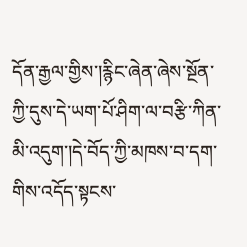དོན་རྒྱལ་གྱིས་།རྙིང་ཞེན་ཞེས་སྔོན་ཀྱི་དུས་དེ་ཡག་པོ་ཤིག་ལ་བརྩི་ཀིན་མི་འདུག་།དེ་བོད་ཀྱི་མཁས་བ་དག་གིས་འདོད་སྟངས་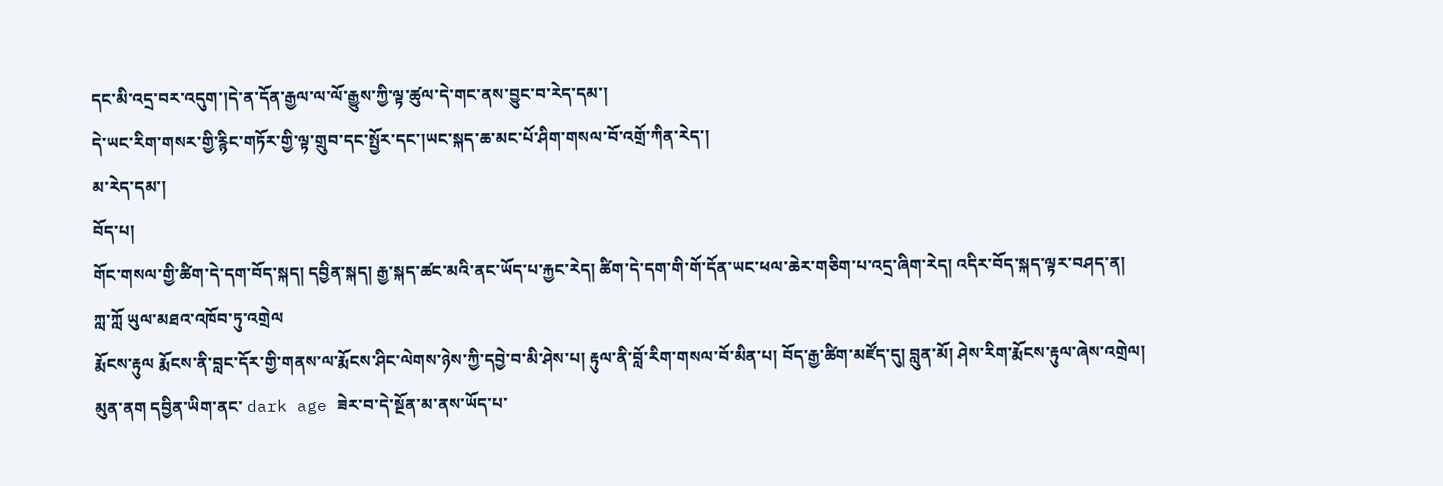དང་མི་འདྲ་བར་འདུག་།དེ་ན་དོན་རྒྱལ་ལ་ལོ་རྒྱུས་ཀྱི་ལྟ་ཚུལ་དེ་གང་ནས་བྱུང་བ་རེད་དམ་།
དེ་ཡང་རིག་གསར་གྱི་རྙིང་གཏོར་གྱི་ལྟ་གྲུབ་དང་སྤྱོར་དང་།ཡང་སྐད་ཆ་མང་པོ་ཤིག་གསལ་བོ་འགྲོ་ཀིན་རེད་།
མ་རེད་དམ་།
བོད་པ།
གོང་གསལ་གྱི་ཚིག་དེ་དག་བོད་སྐད། དབྱིན་སྐད། རྒྱ་སྐད་ཚང་མའི་ནང་ཡོད་པ་རྐྱང་རེད། ཚིག་དེ་དག་གི་གོ་དོན་ཡང་ཕལ་ཆེར་གཅིག་པ་འདྲ་ཞིག་རེད། འདིར་བོད་སྐད་ལྟར་བཤད་ན།
ཀླ་ཀློ ཡུལ་མཐའ་འཁོབ་ཏུ་འགྲེལ
རྨོངས་རྟུལ རྨོངས་ནི་བླང་དོར་གྱི་གནས་ལ་རྨོངས་ཤིང་ལེགས་ཉེས་ཀྱི་དབྱེ་བ་མི་ཤེས་པ། རྟུལ་ནི་བློ་རིག་གསལ་བོ་མིན་པ། བོད་རྒྱ་ཚིག་མཛོད་དུ། བླུན་མོ། ཤེས་རིག་རྨོངས་རྟུལ་ཞེས་འགྲེལ།
མུན་ནག དབྱིན་ཡིག་ནང་ dark age ཟེར་བ་དེ་སྔོན་མ་ནས་ཡོད་པ་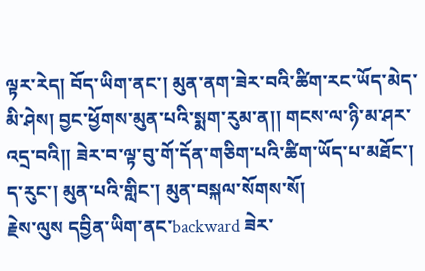ལྟར་རེད། བོད་ཡིག་ནང་། མུན་ནག་ཟེར་བའི་ཚིག་རང་ཡོད་མེད་མི་ཤེས། བྱང་ཕྱོགས་མུན་པའི་སྨག་རུམ་ན།། གངས་ལ་ཉི་མ་ཤར་འདྲ་བའི།། ཟེར་བ་ལྟ་བུ་གོ་དོན་གཅིག་པའི་ཚིག་ཡོད་པ་མཐོང་། ད་རུང་། མུན་པའི་གླིང་། མུན་བསྐལ་སོགས་སོ།
རྗེས་ལུས དབྱིན་ཡིག་ནང་backward ཟེར་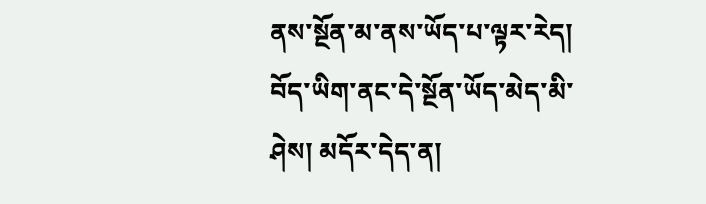ནས་སྔོན་མ་ནས་ཡོད་པ་ལྟར་རེད། བོད་ཡིག་ནང་དེ་སྔོན་ཡོད་མེད་མི་ཤེས། མདོར་དེད་ན།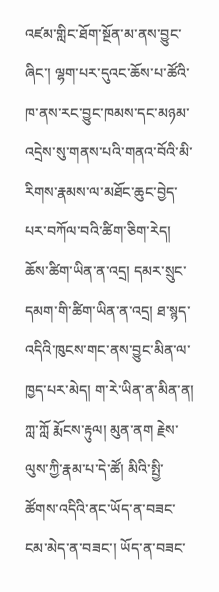འཛམ་གླིང་ཐོག་སྔོན་མ་ནས་བྱུང་ཞིང་། ལྷག་པར་དུའང་ཆོས་པ་ཚོའི་ཁ་ནས་རང་བྱུང་ཁམས་དང་མཉམ་འདྲེས་སུ་གནས་པའི་གནའ་བོའི་མི་རིགས་རྣམས་ལ་མཐོང་ཆུང་བྱེད་པར་བཀོལ་བའི་ཚིག་ཅིག་རེད།
ཆོས་ཚིག་ཡིན་ན་འདྲ། དམར་སྲུང་དམག་གི་ཚིག་ཡིན་ན་འདྲ། ཐ་སྙད་འདིའི་ཁུངས་གང་ནས་བྱུང་མིན་ལ་ཁྱད་པར་མེད། ག་རེ་ཡིན་ན་མིན་ན། ཀླ་ཀློ རྨོངས་རྟུལ། མུན་ནག རྗེས་ལུས་ཀྱི་རྣམ་པ་དེ་ཚོ། མིའི་སྤྱི་ཚོགས་འདིའི་ནང་ཡོད་ན་བཟང་ངམ་མེད་ན་བཟང་། ཡོད་ན་བཟང་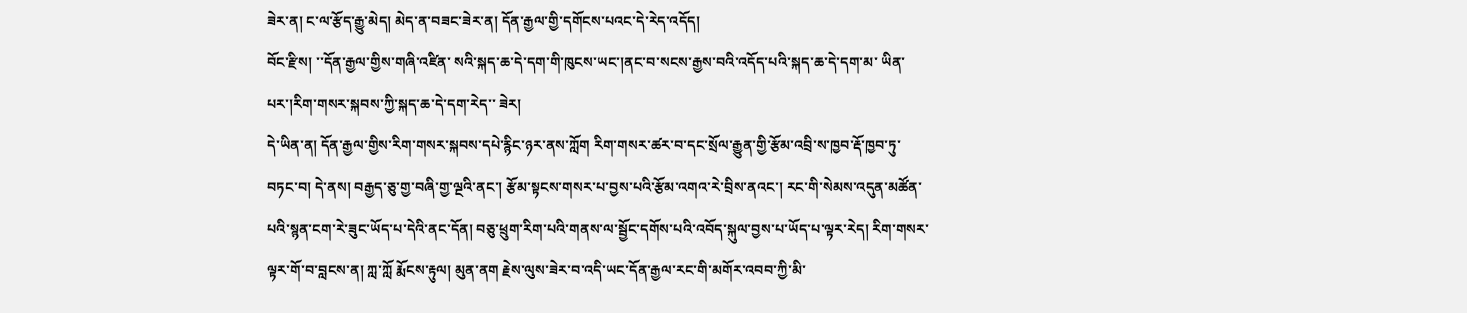ཟེར་ན། ང་ལ་རྩོད་རྒྱུ་མེད། མེད་ན་བཟང་ཟེར་ན། དོན་རྒྱལ་གྱི་དགོངས་པའང་དེ་རེད་འདོད།
བོང་རྫིས། ་་དོན་རྒྱལ་གྱིས་གཞི་འཛིན་ སའི་སྐད་ཆ་དེ་དག་གི་ཁུངས་ཡང་།ནང་བ་སངས་རྒྱས་བའི་འདོད་པའི་སྐད་ཆ་དེ་དག་མ་ ཡིན་པར་།རིག་གསར་སྐབས་ཀྱི་སྐད་ཆ་དེ་དག་རེད་་ ཟེར།
དེ་ཡིན་ན། དོན་རྒྱལ་གྱིས་རིག་གསར་སྐབས་དཔེ་རྙིང་ཉར་ནས་ཀློག རིག་གསར་ཚར་བ་དང་སྲོལ་རྒྱུན་གྱི་རྩོམ་འབྲི་ས་ཁྱབ་རྡོ་ཁྱབ་ཏུ་བཏང་བ། དེ་ནས། བརྒྱད་ཅུ་གྱ་བཞི་གྱ་ལྔའི་ནང་། རྩོམ་སྟངས་གསར་པ་བྱས་པའི་རྩོམ་འགའ་རེ་བྲིས་ནའང་། རང་གི་སེམས་འདུན་མཚོན་པའི་སྙན་ངག་རེ་ཟུང་ཡོད་པ་དེའི་ནང་དོན། བཅུ་ཕྲུག་རིག་པའི་གནས་ལ་སྦྱོང་དགོས་པའི་འབོད་སྐུལ་བྱས་པ་ཡོད་པ་ལྟར་རེད། རིག་གསར་ལྟར་གོ་བ་བླངས་ན། ཀླ་ཀློ རྨོངས་རྟུལ། མུན་ནག རྗེས་ལུས་ཟེར་བ་འདི་ཡང་དོན་རྒྱལ་རང་གི་མགོར་འབབ་ཀྱི་མི་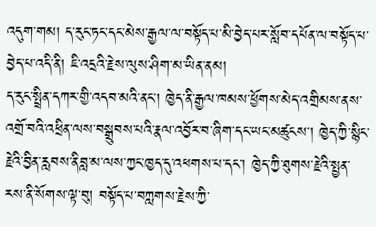འདུག་གམ། ད་རུང་ཏང་དང་མེས་རྒྱལ་ལ་བསྟོད་པ་མི་བྱེད་པར་སློབ་དཔོན་ལ་བསྟོད་པ་བྱེད་པ་འདི་ནི། ཇི་འདྲའི་རྗེས་ལུས་ཤིག་མ་ཡིན་ནམ།
ད་རུང་སྤྲིན་དཀར་གྱི་འདབ་མའི་ནང་། ཁྱེད་ནི་རྒྱལ་ཁམས་ཕྱོགས་མེད་འགྲིམས་ནས་འགྲོ་བའི་འཕྲིན་ལས་བསྒྲུབས་པའི་རྣལ་འབྱོར་བ་ཞིག་དང་ཡང་མཚུངས་། ཁྱེད་ཀྱི་སྙིང་རྗེའི་བྱིན་རླབས་ནིབླ་མ་ལས་ཀྱང་ཁྱད་དུ་འཕགས་པ་དང་། ཁྱེད་ཀྱི་ཐུགས་རྗེའི་སྤྱན་རས་ནི་སོགས་ལྟ་བུ། བསྟོད་པ་བཀླགས་རྗེས་ཀྱི་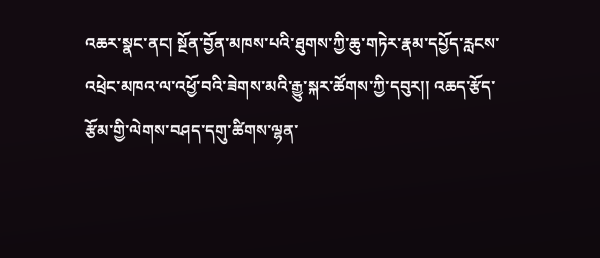འཆར་སྣང་ནང། སྔོན་བྱོན་མཁས་པའི་ཐུགས་ཀྱི་ཆུ་གཏེར་རྣམ་དཔྱོད་རླངས་འཕྲེང་མཁའ་ལ་འཕྱོ་བའི་ཟེགས་མའི་རྒྱུ་སྐར་ཚོགས་ཀྱི་དབུར།། འཆད་རྩོད་རྩོམ་གྱི་ལེགས་བཤད་དགུ་ཚིགས་ལྷན་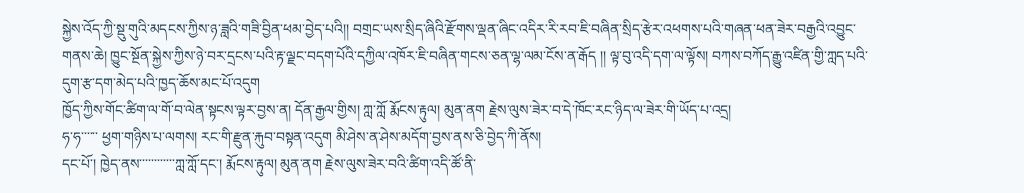སྐྱེས་འོད་ཀྱི་སྡུ་གུའི་མདངས་ཀྱིས་ཉ་ཟླའི་གཟི་བྱིན་ཕམ་བྱེད་པའི།། བགྲང་ཡས་སྲིད་ཞིའི་རྫོགས་ལྡན་ཞིང་འདིར་རི་རབ་ཇི་བཞིན་སྲིད་རྩེར་འཕགས་པའི་གཞན་ཕན་ཟེར་བརྒྱའི་འབྱུང་གནས་ཆེ། ཁྱུང་སྔོན་སྐྱེས་ཀྱིས་ཉེ་བར་དྲངས་པའི་རྟ་ལྗང་བདག་པོའི་དཀྱིལ་འཁོར་ཇི་བཞིན་གངས་ཅན་ལྷ་ལམ་ངོས་ན་རྒོད །། ལྟ་བུ་འདི་དག་ལ་ལྟོས། བཀས་བཀོད་རྒྱུ་འཛིན་གྱི་ཀླད་པའི་དུག་རྩ་དག་མེད་པའི་ཁྱད་ཆོས་མང་པོ་འདུག
ཁྱོད་ཀྱིས་གོང་ཚིག་ལ་གོ་བ་ལེན་སྟངས་ལྟར་བྱས་ན། དོན་རྒྱལ་གྱིས། ཀླ་ཀློ རྨོངས་རྟུལ། མུན་ནག རྗེས་ལུས་ཟེར་བ་དེ་ཁོང་རང་ཉིད་ལ་ཟེར་གི་ཡོད་པ་འདྲ།
ཧ་ཧ་་་་་་ ཕྱག་གཉིས་པ་ལགས། རང་གི་རྫུན་རྐུབ་བསྟན་འདུག མི་ཤེས་ན་ཤེས་མདོག་བྱས་ནས་ཅི་བྱེད་ཀི་ནོས།
དང་པོ་། ཁྱེད་ནས་་་་་་་་་་་་ཀླ་ཀློ་དང་། རྨོངས་རྟུལ། མུན་ནག རྗེས་ལུས་ཟེར་བའི་ཚིག་འདི་ཚོ་ནི་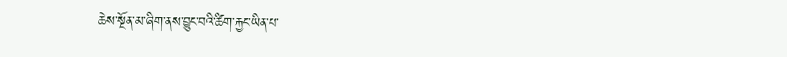ཆེས་སྔོན་མ་ཞིག་ནས་བྱུང་བའི་ཚིག་རྐྱང་ཡིན་པ་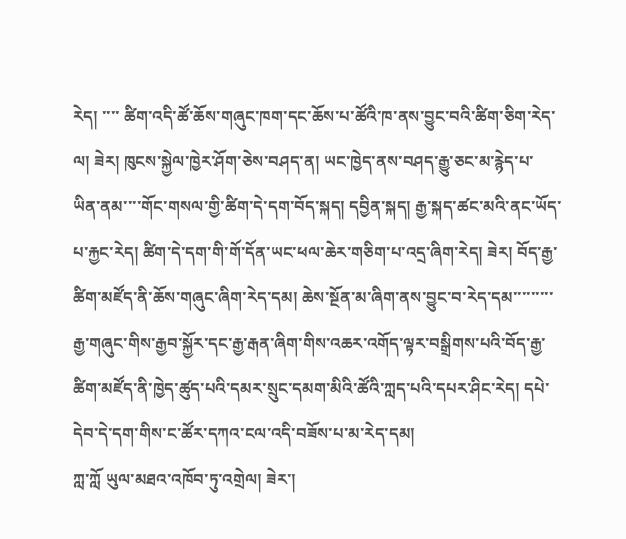རེད། ་་་་ ཚིག་འདི་ཚོ་ཆོས་གཞུང་ཁག་དང་ཆོས་པ་ཚོའི་ཁ་ནས་བྱུང་བའི་ཚིག་ཅིག་རེད་ལ། ཟེར། ཁུངས་སྐྱེལ་ཁྱེར་ཤོག་ཅེས་བཤད་ན། ཡང་ཁྱེད་ནས་བཤད་རྒྱུ་ཅང་མ་རྙེད་པ་ཡིན་ནམ་་་་གོང་གསལ་གྱི་ཚིག་དེ་དག་བོད་སྐད། དབྱིན་སྐད། རྒྱ་སྐད་ཚང་མའི་ནང་ཡོད་པ་རྐྱང་རེད། ཚིག་དེ་དག་གི་གོ་དོན་ཡང་ཕལ་ཆེར་གཅིག་པ་འདྲ་ཞིག་རེད། ཟེར། བོད་རྒྱ་ཚིག་མཛོད་ནི་ཆོས་གཞུང་ཞིག་རེད་དམ། ཆེས་སྔོན་མ་ཞིག་ནས་བྱུང་བ་རེད་དམ་་་་་་་་་རྒྱ་གཞུང་གིས་རྒྱབ་སྐྱོར་དང་རྒྱ་རྒན་ཞིག་གིས་འཆར་འགོད་ལྟར་བསྒྲིགས་པའི་བོད་རྒྱ་ཚིག་མཛོད་ནི་ཁྱེད་ཚུད་པའི་དམར་སྲུང་དམག་མིའི་ཚོའི་ཀླད་པའི་དཔར་ཤིང་རེད། དཔེ་དེབ་དེ་དག་གིས་ང་ཚོར་དཀའ་ངལ་འདི་བཟོས་པ་མ་རེད་དམ།
ཀླ་ཀློ ཡུལ་མཐའ་འཁོབ་ཏུ་འགྲེལ། ཟེར་།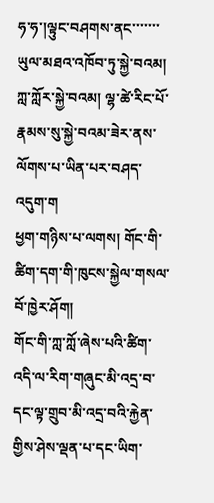ཧ་ཧ་།ལྟུང་བཤགས་ནང་་་་་་་ཡུལ་མཐའ་འཁོབ་ཏུ་སྐྱེ་བའམ། ཀླ་ཀློར་སྐྱེ་བའམ། ལྷ་ཚེ་རིང་པོ་རྣམས་སུ་སྐྱེ་བའམ་ཟེར་ནས་ལོགས་པ་ཡིན་པར་བཤད་འདུག་ག
ཕྱག་གཉིས་པ་ལགས། གོང་གི་ཚིག་དག་གི་ཁུངས་སྐྱེལ་གསལ་བོ་ཁྱེར་ཤོག།
གོང་གི་ཀླ་ཀློ་ཞེས་པའི་ཚིག་འདི་ལ་རིག་གཞུང་མི་འདྲ་བ་དང་ལྟ་གྲུབ་མི་འདྲ་བའི་རྐྱེན་གྱིས་ཤེས་ལྡན་པ་དང་ཡིག་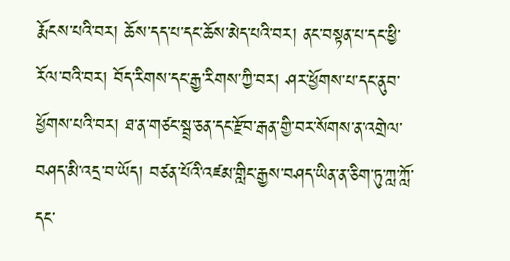རྨོངས་པའི་བར། ཆོས་དད་པ་དང་ཆོས་མེད་པའི་བར། ནང་བསྟན་པ་དང་ཕྱི་རོལ་བའི་བར། བོད་རིགས་དང་རྒྱ་རིགས་ཀྱི་བར། ཤར་ཕྱོགས་པ་དང་ནུབ་ཕྱོགས་པའི་བར། ཐ་ན་གཙང་སྦྲ་ཅན་དང་རྫོབ་རྒན་གྱི་བར་སོགས་ན་འགྲེལ་བཤད་མི་འདྲ་བ་ཡོད། བཙན་པོའི་འཛམ་གླིང་རྒྱས་བཤད་ཡིན་ན་ཅིག་ཏུ་ཀླ་ཀློ་དང་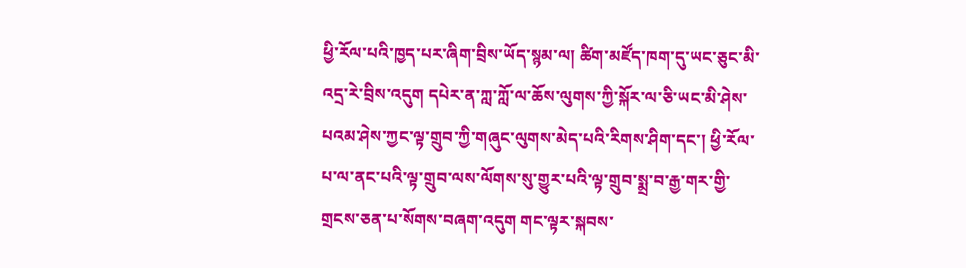ཕྱི་རོལ་པའི་ཁྱད་པར་ཞིག་བྲིས་ཡོད་སྙམ་ལ། ཚིག་མཛོད་ཁག་དུ་ཡང་ཅུང་མི་འདྲ་རེ་བྲིས་འདུག དཔེར་ན་ཀླ་ཀློ་ལ་ཆོས་ལུགས་ཀྱི་སྐོར་ལ་ཅི་ཡང་མི་ཤེས་པའམ་ཤེས་ཀྱང་ལྟ་གྲུབ་ཀྱི་གཞུང་ལུགས་མེད་པའི་རིགས་ཤིག་དང་། ཕྱི་རོལ་པ་ལ་ནང་པའི་ལྟ་གྲུབ་ལས་ལོགས་སུ་གྱུར་པའི་ལྟ་གྲུབ་སྨྲ་བ་རྒྱ་གར་གྱི་གྲངས་ཅན་པ་སོགས་བཞག་འདུག གང་ལྟར་སྐབས་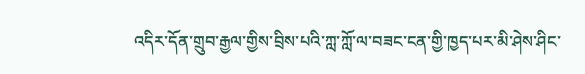འདིར་དོན་གྲུབ་རྒྱལ་གྱིས་བྲིས་པའི་ཀླ་ཀློ་ལ་བཟང་ངན་གྱི་ཁྱད་པར་མི་ཤེས་ཤིང་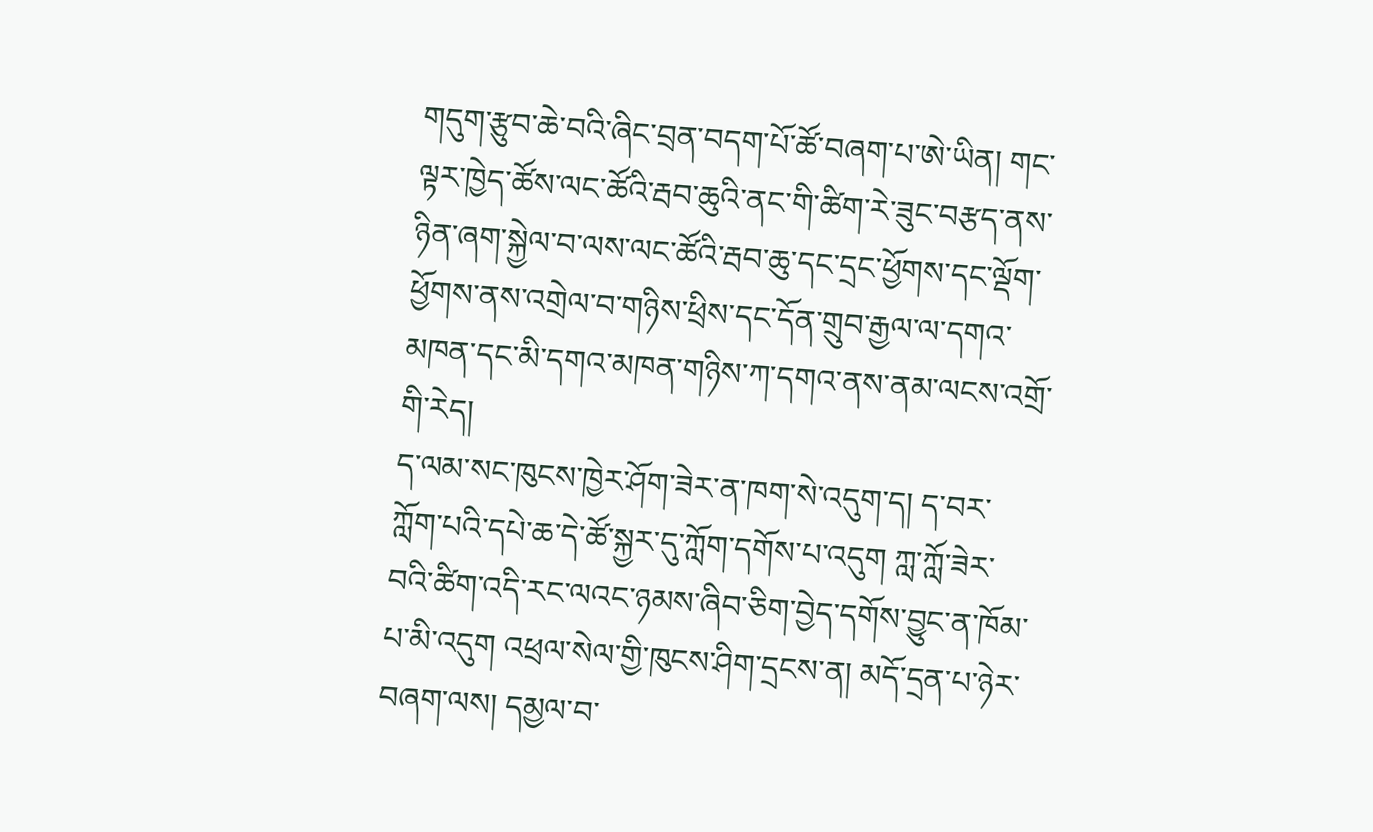གདུག་རྩུབ་ཆེ་བའི་ཞིང་བྲན་བདག་པོ་ཚོ་བཞག་པ་ཨེ་ཡིན། གང་ལྟར་ཁྱེད་ཚོས་ལང་ཚོའི་རྦབ་ཆུའི་ནང་གི་ཚིག་རེ་ཟུང་བརྩད་ནས་ཉིན་ཞག་སྐྱེལ་བ་ལས་ལང་ཚོའི་རྦབ་ཆུ་དང་དྲང་ཕྱོགས་དང་ལྡོག་ཕྱོགས་ནས་འགྲེལ་བ་གཉིས་ཕྲིས་དང་དོན་གྲུབ་རྒྱལ་ལ་དགའ་མཁན་དང་མི་དགའ་མཁན་གཉིས་ཀ་དགའ་ནས་ནམ་ལངས་འགྲོ་གི་རེད།
ད་ལམ་སང་ཁུངས་ཁྱེར་ཤོག་ཟེར་ན་ཁག་སེ་འདུག་ད། ད་བར་ཀློག་པའི་དཔེ་ཆ་དེ་ཚོ་སྐྱར་དུ་ཀློག་དགོས་པ་འདུག ཀླ་ཀློ་ཟེར་བའི་ཚིག་འདི་རང་ལའང་ཉམས་ཞིབ་ཅིག་བྱེད་དགོས་བྱུང་ན་ཁོམ་པ་མི་འདུག འཕྲལ་སེལ་གྱི་ཁུངས་ཤིག་དྲངས་ན། མདོ་དྲན་པ་ཉེར་བཞག་ལས། དམྱལ་བ་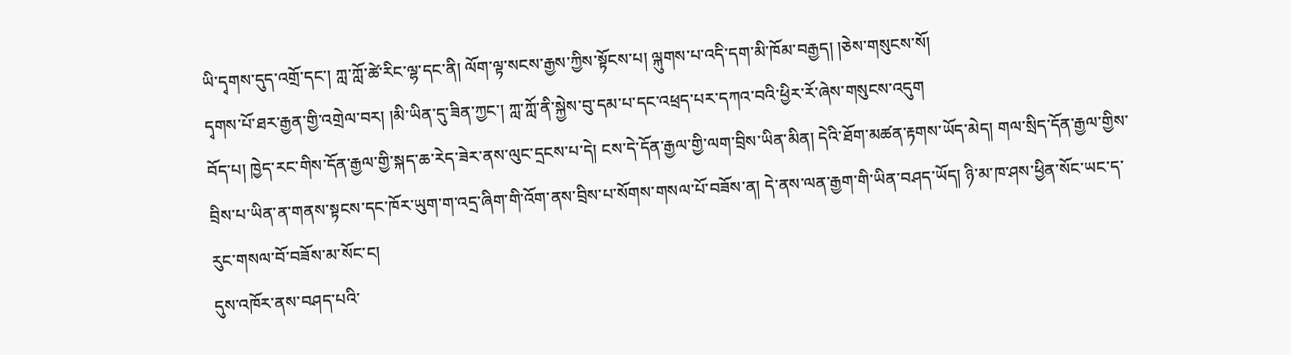ཡི་དྭགས་དུད་འགྲོ་དང་། ཀླ་ཀློ་ཚེ་རིང་ལྷ་དང་ནི། ལོག་ལྟ་སངས་རྒྱས་ཀྱིས་སྟོངས་པ། ལྐུགས་པ་འདི་དག་མི་ཁོམ་བརྒྱད། །ཅེས་གསུངས་སོ།
དྭགས་པོ་ཐར་རྒྱན་གྱི་འགྲེལ་བར། །མི་ཡིན་དུ་ཟིན་ཀྱང་། ཀླ་ཀློ་ནི་སྐྱེས་བུ་དམ་པ་དང་འཕྲད་པར་དཀའ་བའི་ཕྱིར་རོ་ཞེས་གསུངས་འདུག
བོད་པ། ཁྱེད་རང་གིས་དོན་རྒྱལ་གྱི་སྐད་ཆ་རེད་ཟེར་ནས་ལུང་དྲངས་པ་དེ། ངས་དེ་དོན་རྒྱལ་གྱི་ལག་བྲིས་ཡིན་མིན། དེའི་ཐོག་མཚན་རྟགས་ཡོད་མེད། གལ་སྲིད་དོན་རྒྱལ་གྱིས་བྲིས་པ་ཡིན་ན་གནས་སྟངས་དང་ཁོར་ཡུག་ག་འདྲ་ཞིག་གི་འོག་ནས་བྲིས་པ་སོགས་གསལ་པོ་བཟོས་ན། དེ་ནས་ལན་རྒྱག་གི་ཡིན་བཤད་ཡོད། ཉི་མ་ཁ་ཤས་ཕྱིན་སོང་ཡང་ད་རུང་གསལ་བོ་བཟོས་མ་སོང་ང།
དུས་འཁོར་ནས་བཤད་པའི་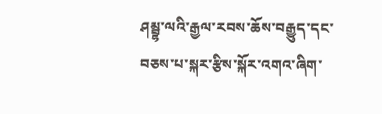ཤམྦྷ་ལའི་རྒྱལ་རབས་ཆོས་བརྒྱུད་དང་བཅས་པ་སྐར་རྩིས་སྐོར་འགའ་ཞིག་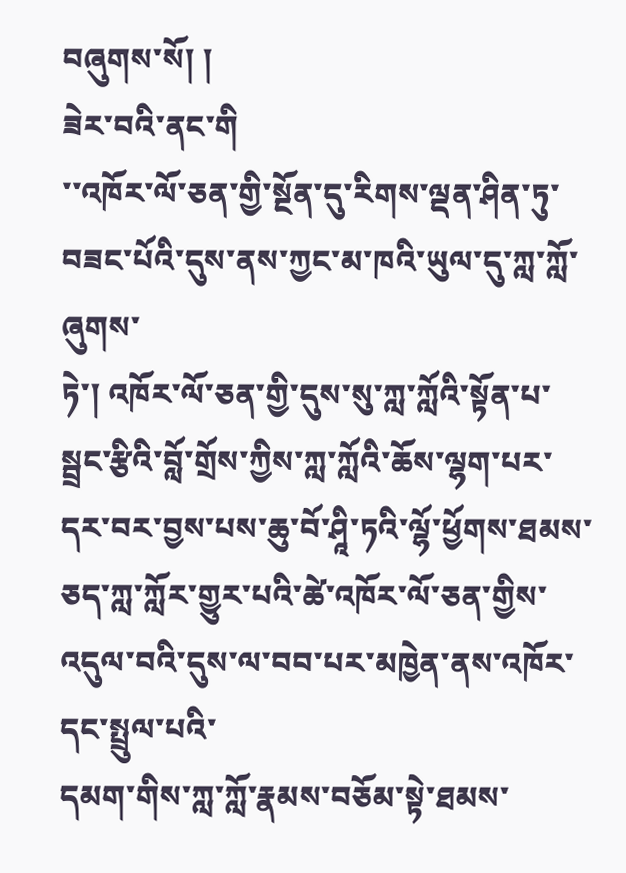བཞུགས་སོ། །
ཟེར་བའི་ནང་གི
་་འཁོར་ལོ་ཅན་གྱི་སྔོན་དུ་རིགས་ལྡན་ཤིན་ཏུ་བཟང་པོའི་དུས་ནས་ཀྱང་མ་ཁའི་ཡུལ་དུ་ཀླ་ཀློ་ཞུགས་
ཏེ་། འཁོར་ལོ་ཅན་གྱི་དུས་སུ་ཀླ་ཀློའི་སྟོན་པ་སྦྲང་རྩིའི་བློ་གྲོས་ཀྱིས་ཀླ་ཀློའི་ཆོས་ལྷག་པར་དར་བར་བྱས་པས་ཆུ་བོ་ཤཱི་ཏའི་ལྷོ་ཕྱོགས་ཐམས་ཅད་ཀླ་ཀློར་གྱུར་པའི་ཚེ་འཁོར་ལོ་ཅན་གྱིས་འདུལ་བའི་དུས་ལ་བབ་པར་མཁྱེན་ནས་འཁོར་དང་སྤྲུལ་པའི་
དམག་གིས་ཀླ་ཀློ་རྣམས་བཅོམ་སྟེ་ཐམས་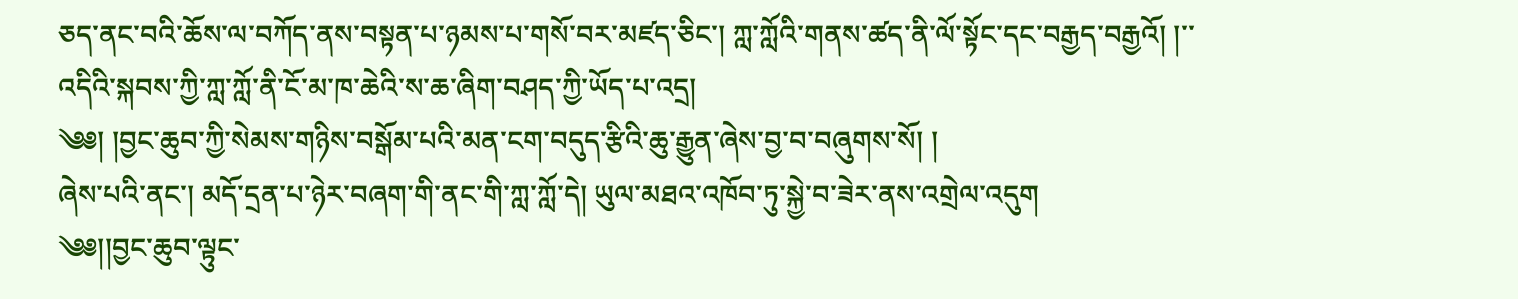ཅད་ནང་བའི་ཆོས་ལ་བཀོད་ནས་བསྟན་པ་ཉམས་པ་གསོ་བར་མཛད་ཅིང་། ཀླ་ཀློའི་གནས་ཚད་ནི་ལོ་སྟོང་དང་བརྒྱད་བརྒྱའོ། །་་
འདིའི་སྐབས་ཀྱི་ཀླ་ཀློ་ནི་ངོ་མ་ཁ་ཆེའི་ས་ཆ་ཞིག་བཤད་ཀྱི་ཡོད་པ་འདྲ།
༄༅། །བྱང་ཆུབ་ཀྱི་སེམས་གཉིས་བསྒོམ་པའི་མན་ངག་བདུད་རྩིའི་ཆུ་རྒྱུན་ཞེས་བྱ་བ་བཞུགས་སོ། །
ཞེས་པའི་ནང་། མདོ་དྲན་པ་ཉེར་བཞག་གི་ནང་གི་ཀླ་ཀློ་དེ། ཡུལ་མཐའ་འཁོབ་ཏུ་སྐྱེ་བ་ཟེར་ནས་འགྲེལ་འདུག
༄༅།།བྱང་ཆུབ་ལྟུང་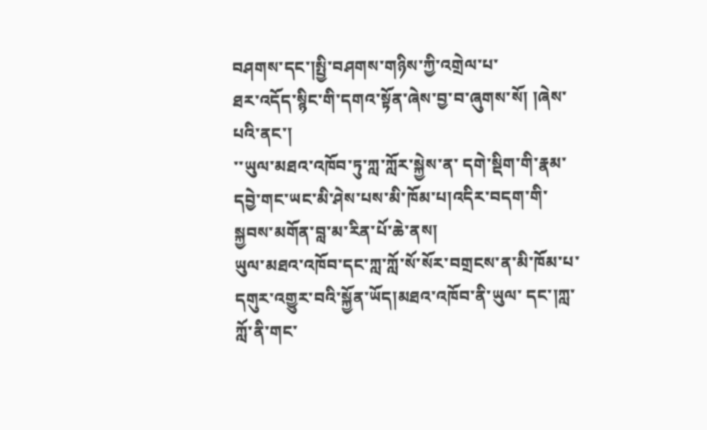བཤགས་དང་།སྤྱི་བཤགས་གཉིས་ཀྱི་འགྲེལ་པ་
ཐར་འདོད་སྙིང་གི་དགའ་སྟོན་ཞེས་བྱ་བ་ཞུགས་སོ། །ཞེས་པའི་ནང་།
་་ཡུལ་མཐའ་འཁོབ་ཏུ་ཀླ་ཀློར་སྐྱེས་ན་ དགེ་སྡིག་གི་རྣམ་དབྱེ་གང་ཡང་མི་ཤེས་པས་མི་ཁོམ་པ།འདིར་བདག་གི་སྐྱབས་མགོན་བླ་མ་རིན་པོ་ཆེ་ནས།
ཡུལ་མཐའ་འཁོབ་དང་ཀླ་ཀློ་སོ་སོར་བགྲངས་ན་མི་ཁོམ་པ་དགུར་འགྱུར་བའི་སྐྱོན་ཡོད།མཐའ་འཁོབ་ནི་ཡུལ་ དང་།ཀླ་ཀློ་ནི་གང་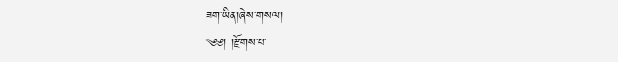ཟག་ཡིན།ཞེས་གསལ།
༄༅། །རྫོགས་པ་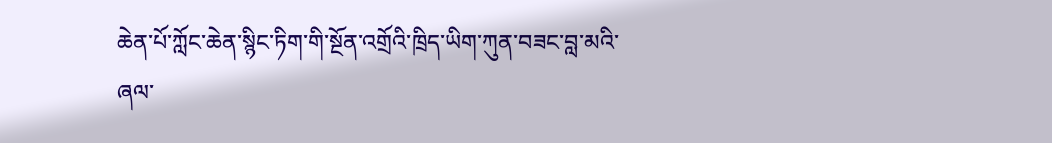ཆེན་པོ་ཀློང་ཆེན་སྙིང་ཏིག་གི་སྔོན་འགྲོའི་ཁྲིད་ཡིག་ཀུན་བཟང་བླ་མའི་ཞལ་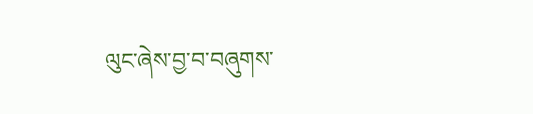ལུང་ཞེས་བྱ་བ་བཞུགས་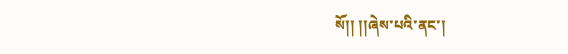སོ།། །།ཞེས་པའི་ནང་།